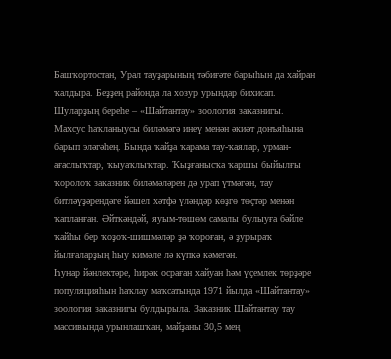Башҡортостан, Урал тауҙарының тәбиғәте барыһын да хайран ҡалдыра. Беҙҙең районда ла хозур урындар бихисап. Шуларҙың береһе – «Шайтантау» зоология заказнигы.
Махсус һаҡланыусы биләмәгә инеү менән әкиәт донъяһына барып эләгәһең. Бында ҡайҙа ҡарама тау-ҡаялар, урман-ағаслыҡтар, ҡыуаҡлыҡтар. Ҡыҙғанысҡа ҡаршы быйылғы ҡоролоҡ заказник биләмәләрен дә урап үтмәгән, тау битләүҙәрендәге йәшел хәтфә үләндәр көҙгө төҫтәр менән ҡапланған. Әйткәндәй, яуым-төшөм самалы булыуға бәйле ҡайһы бер ҡоҙоҡ-шишмәләр ҙә ҡороған, ә ҙурыраҡ йылғаларҙың һыу кимәле лә күпкә кәмегән.
Һунар йәнлектәре, һирәк осраған хайуан һәм үҫемлек төрҙәре популяцияһын һаҡлау маҡсатында 1971 йылда «Шайтантау» зоология заказнигы булдырыла. Заказник Шайтантау тау массивында урынлашҡан, майҙаны 30,5 мең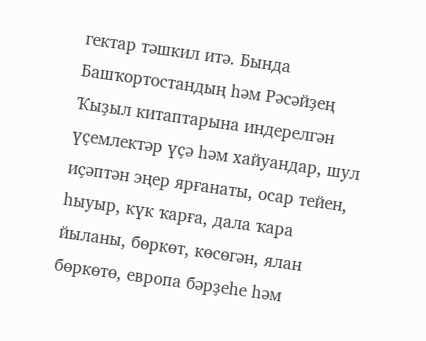гектар тәшкил итә. Бында Башҡортостандың һәм Рәсәйҙең Ҡыҙыл китаптарына индерелгән үҫемлектәр үҫә һәм хайуандар, шул иҫәптән эңер ярғанаты, осар тейен, һыуыр, күк ҡарға, дала ҡара йыланы, бөркөт, көсөгән, ялан бөркөтө, европа бәрҙеһе һәм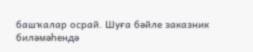башҡалар осрай. Шуға бәйле заказник биләмәһендә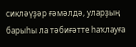сикләүҙәр ғәмәлдә, уларҙың барыһы ла тәбиғәтте һаҡлауға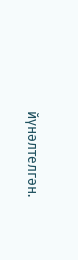йүнәлтелгән.